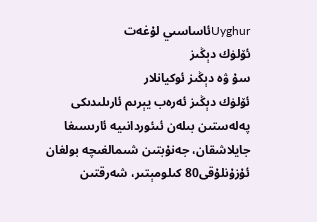Uyghurئاساسىي لۇغەت
ئۆلۈك دېڭىز
سۇ ۋە دېڭىز ئوكيانلار
ئۆلۈك دېڭىز ئەرەب يېرىم ئارىلىدىكى پەلەستىن بىلەن ئىئوردانىيە ئارىسىغا جايلاشقان، جەنۇبتىن شىمالغىچە بولغان ئۇزۇنلۇقى80 كىلومېتىر، شەرقتىن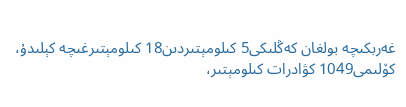غەربكىچە بولغان كەڭلىكى5 كىلومېتىردىن18 كىلومېتىرغىچە كېلىدۇ، كۆلىمى1049 كۋادرات كىلومېتىر،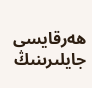ھەرقايسى جايلىرىنىڭ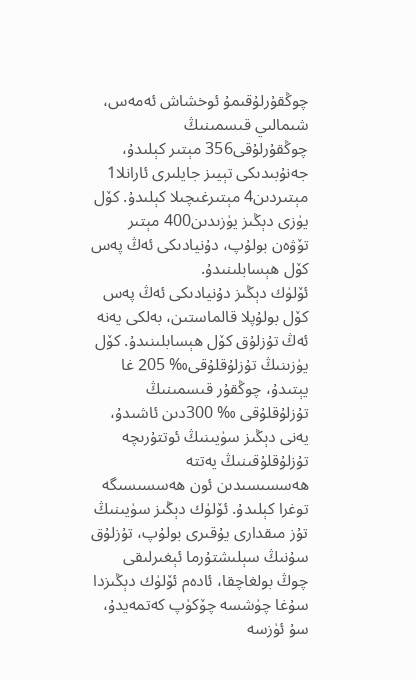چوڭقۇرلۇقىمۇ ئوخشاش ئەمەس، شىمالىي قىسمىنىڭ چوڭقۇرلۇقى356 مېتىر كېلىدۇ، جەنۇبىدىكى تېيىز جايلىرى ئارانلا1 مېتىردىن4 مېتىرغىچىلا كېلىدۇ. كۆل يۈزى دېڭىز يۈزىدىن400 مېتىر تۆۋەن بولۇپ، دۇنيادىكى ئەڭ پەس كۆل ھېسابلىنىدۇ.
ئۆلۈك دېڭىز دۇنيادىكى ئەڭ پەس كۆل بولۇپلا قالماستىن، بەلكى يەنە ئەڭ تۇزلۇق كۆل ھېسابلىنىدۇ. كۆل يۈزىنىڭ تۇزلۇقلۇقى‰ 205 غا يېتىدۇ، چوڭقۇر قىسمىنىڭ تۇزلۇقلۇقى ‰ 300دىن ئاشىدۇ، يەنى دېڭىز سۈيىنىڭ ئوتتۇرىچە تۇزلۇقلۇقىنىڭ يەتتە ھەسسىسىدىن ئون ھەسسىسىگە توغرا كېلىدۇ. ئۆلۈك دېڭىز سۈيىنىڭ تۇز مىقدارى يۇقىرى بولۇپ، تۇزلۇق سۇنىڭ سېلىشتۇرما ئېغىرلىقى چوڭ بولغاچقا، ئادەم ئۆلۈك دېڭىزدا سۇغا چۈشسە چۆكۈپ كەتمەيدۇ، سۇ ئۈزسە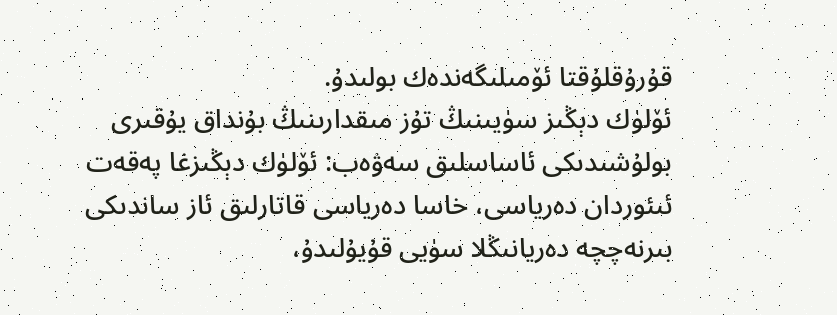قۇرۇقلۇقتا ئۆمىلىگەندەك بولىدۇ.
ئۆلۈك دېڭىز سۈيىنىڭ تۇز مىقدارىنىڭ بۇنداق يۇقىرى بولۇشىدىكى ئاساسلىق سەۋەب: ئۆلۈك دېڭىزغا پەقەت ئىئوردان دەرياسى، خاسا دەرياسى قاتارلىق ئاز ساندىكى بىرنەچچە دەريانىڭلا سۈيى قۇيۇلىدۇ،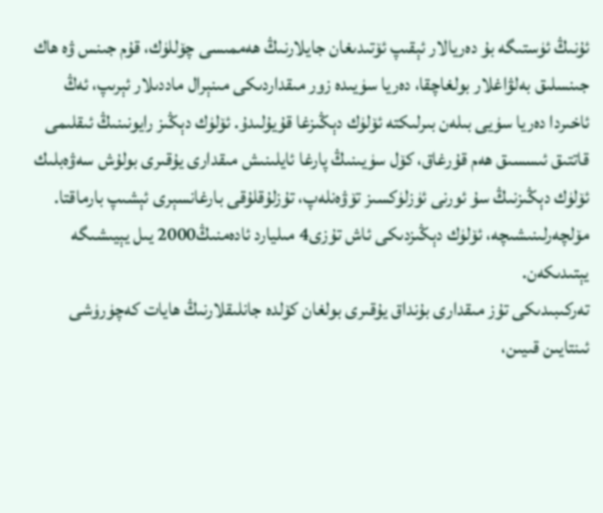ئۇنىڭ ئۈستىگە بۇ دەريالار ئېقىپ ئۆتىدىغان جايلارنىڭ ھەممىسى چۆللۈك، قۇم جىنس ۋە ھاك جىنسلىق بەلۋاغلار بولغاچقا، دەريا سۈيىدە زور مىقداردىكى مىنېرال ماددىلار ئېرىپ، ئەڭ ئاخىردا دەريا سۈيى بىلەن بىرلىكتە ئۆلۈك دېڭىزغا قۇيۇلىدۇ. ئۆلۈك دېڭىز رايونىنىڭ ئىقلىمى قاتتىق ئىسسىق ھەم قۇرغاق، كۆل سۈيىنىڭ پارغا ئايلىنىش مىقدارى يۇقىرى بولۇش سەۋەبلىك ئۆلۈك دېڭىزنىڭ سۇ ئورنى ئۈزلۈكسىز تۆۋەنلەپ، تۇزلۇقلۇقى بارغانسېرى ئېشىپ بارماقتا. مۆلچەرلىنىشىچە، ئۆلۈك دېڭىزدىكى ئاش تۇزى4 مىليارد ئادەمنىڭ2000 يىل يېيىشىگە يېتىدىكەن.
تەركىبىدىكى تۇز مىقدارى بۇنداق يۇقىرى بولغان كۆلدە جانلىقلارنىڭ ھايات كەچۈرۈشى ئىنتايىن قىيىن،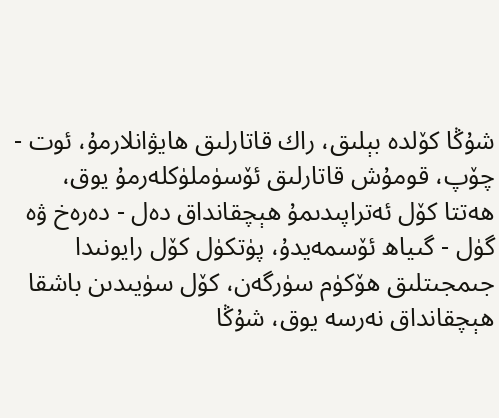شۇڭا كۆلدە بېلىق، راك قاتارلىق ھايۋانلارمۇ، ئوت - چۆپ، قومۇش قاتارلىق ئۆسۈملۈكلەرمۇ يوق، ھەتتا كۆل ئەتراپىدىمۇ ھېچقانداق دەل - دەرەخ ۋە گۈل - گىياھ ئۆسمەيدۇ، پۈتكۈل كۆل رايونىدا جىمجىتلىق ھۆكۈم سۈرگەن، كۆل سۈيىدىن باشقا ھېچقانداق نەرسە يوق، شۇڭا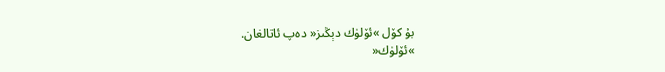بۇ كۆل »ئۆلۈك دېڭىز« دەپ ئاتالغان.
»ئۆلۈك«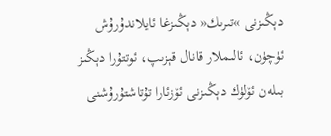دېڭىزنى »تىرىك« دېڭىزغا ئايلاندۇرۇش ئۈچۈن، ئالىملار قانال قېزىپ، ئوتتۇرا دېڭىز بىلەن ئۆلۈك دېڭىزنى ئۆزئارا تۇتاشتۇرۇشنى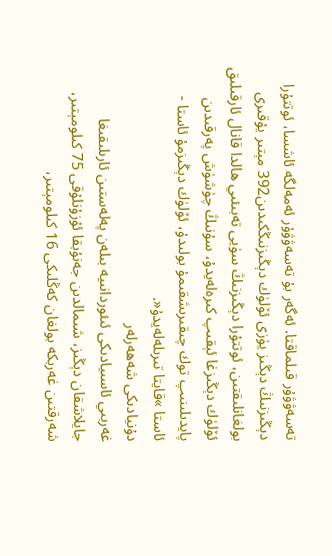تەسەۋۋۇر قىلماقتا. ئەگەر بۇ تەسەۋۋۇر ئەمەلگە ئاشسا، ئوتتۇرا دېڭىزنىڭ دېڭىز يۈزى ئۆلۈك دېڭىزنىڭكىدىن392 مېتىر يۇقىرى بولغانلىقتىن، ئوتتۇرا دېڭىزنىڭ سۈيى تەبىئىي ھالدا قانال ئارقىلىق ئۆلۈك دېڭىزغا ئېقىپ كىرەلەيدۇ، سۇنىڭ چۈشۈش پەرقىدىن پايدىلىنىپ توك چىقىرىشقىمۇ بولىدۇ، ئۆلۈك دېڭىزمۇ ئاستا - ئاستا »قايتا تىرىلەلەيدۇ«.
دۇنيادىكى شەھەرلەر
غەربىي ئاسىيادىكى ئىئوردانىيە بىلەن پەلەستىن ئارىلىقىغا جايلاشقان دېڭىز، شىمالدىن جەنۇبقا ئۇزۇنلۇقى 75 كىلومېتىر، شەرقتىن غەربكە بولغان كەڭلىكى 16 كىلومېتىر،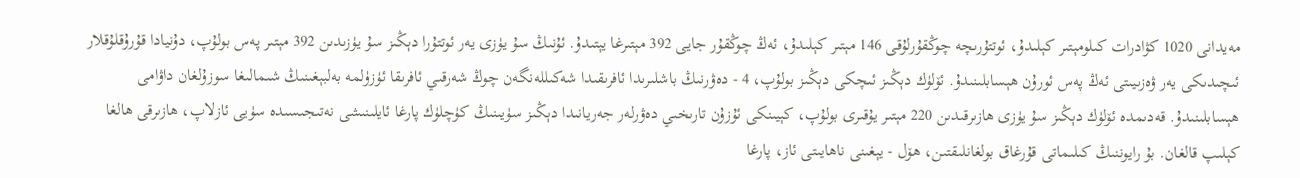مەيدانى 1020 كۋادرات كىلومېتىر كېلىدۇ، ئوتتۇرىچە چوڭقۇرلۇقى 146 مېتىر كېلىدۇ، ئەڭ چوڭقۇر جايى 392 مېتىرغا يېتىدۇ. ئۇنىڭ سۇ يۈزى يەر ئوتتۇرا دېڭىز سۇ يۈزىدىن 392 مېتىر پەس بولۇپ، دۇنيادا قۇرۇقلۇقلار ئىچىدىكى يەر ۋەزىيىتى ئەڭ پەس ئورۇن ھېسابلىنىدۇ. ئۆلۈك دېڭىز ئىچكى دېڭىز بولۇپ، 4 - دەۋرنىڭ باشلىرىدا ئافرىقىدا شەكىللەنگەن چوڭ شەرقىي ئافرىقا ئۈزۈلمە بەلبېغىنىڭ شىمالىغا سوزۇلغان داۋامى ھېسابلىنىدۇ. قەدىمدە ئۆلۈك دېڭىز سۇ يۈزى ھازىرقىدىن 220 مېتىر يۇقىرى بولۇپ، كېيىنكى ئۇزۇن تارىخىي دەۋرلەر جەريانىدا دېڭىز سۈيىنىڭ كۈچلۈك پارغا ئايلىنىشى نەتىجىسىدە سۈيى ئازلاپ، ھازىرقى ھالغا كېلىپ قالغان. بۇ رايوننىڭ كىلىماتى قۇرغاق بولغانلىقتىن، ھۆل - يېغىنى ناھايىتى ئاز، پارغا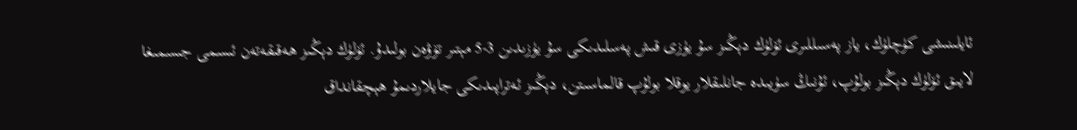ئايلىنىشى كۈچلۈك، ياز پەسىللىرى ئۆلۈك دېڭىز سۇ يۈزى قىش پەسلىدىكى سۇ يۈزىدىن 3-5 مېتىر تۆۋەن بولىدۇ. ئۆلۈك دېڭىز ھەقىقەتەن ئىسمى جىسمىغا لايىق ئۆلۈك دېڭىز بولۇپ، ئۇنىڭ سۈيىدە جانلىقلار يوقلا بولۇپ قالماسىتن، دېڭىز ئەتراپىدىكى جايلاردىمۇ ھېچقانداق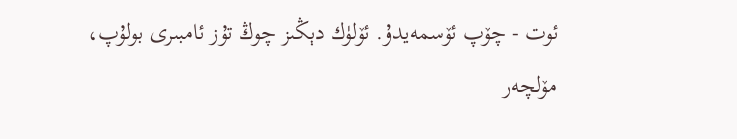ئوت - چۆپ ئۆسمەيدۇ. ئۆلۈك دېڭىز چوڭ تۇز ئامبىرى بولۇپ، مۆلچەر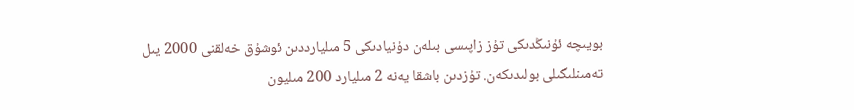بويىچە ئۇنىڭدىكى تۇز زاپىسى بىلەن دۇنيادىكى 5 مىليارددىن ئوشۇق خەلقنى 2000 يىل تەمىنلىگىلى بولىدىكەن. تۇزدىن باشقا يەنە 2 مىليارد 200 مىليون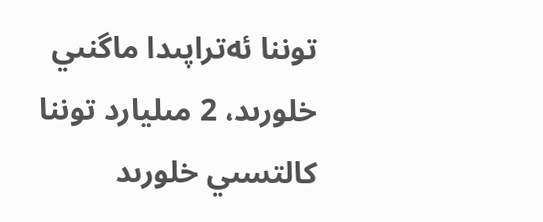توننا ئەتراپىدا ماگنىي خلورىد، 2 مىليارد توننا كالتسىي خلورىد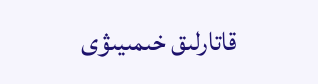قاتارلىق خىمىيىۋى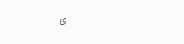ئ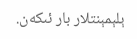ېلېمېنتلار بار ئىكەن.